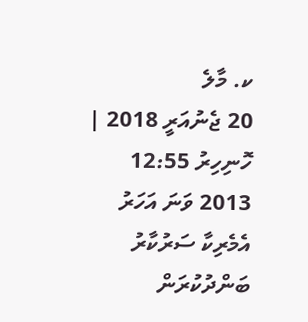ކ. މާލެ
20 ޖެނުއަރީ 2018 | ހޮނިހިރު 12:55
2013 ވަނަ އަހަރު އެމެރިކާ ސަރުކާރު ބަންދުކުރަން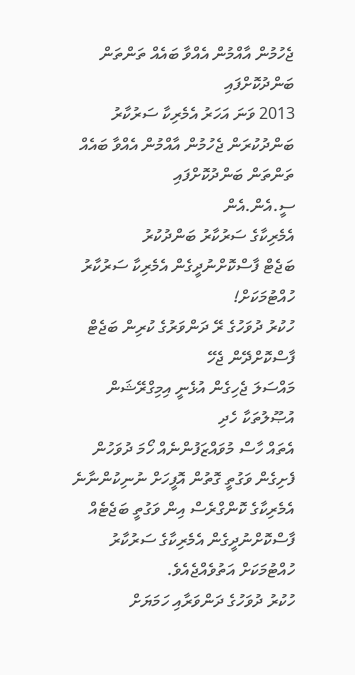ޖެހުމުން އާއްމުން އެއްވާ ބައެއް ތަންތަން ބަންދުކޮށްފައި
2013 ވަނަ އަހަރު އެމެރިކާ ސަރުކާރު ބަންދުކުރަން ޖެހުމުން އާއްމުން އެއްވާ ބައެއް ތަންތަން ބަންދުކޮށްފައި
ސީ.އެން.އެން
އެމެރިކާގެ ސަރުކާރު ބަންދުކުރު
ބަޖެޓް ފާސްކޮށްނުދީގެން އެމެރިކާ ސަރުކާރު ހުއްޓުމަކަށް!
ހުކުރު ދުވަހުގެ ރޭ ދަންވަރުގެ ކުރިން ބަޖެޓް ފާސްކޮށްދޭން ޖެހޭ
މައްސަލަ ޖެހިގެން އުޅެނީ އިމިގްރޭޝަން އުޞޫލުތަކާ ހެދި
އެތައް ހާސް މުވައްޒަފުންނެއް ހޯމަ ދުވަހުން ފެށިގެން ވަގުތީ ގޮތުން އޮފީހަށް ނުނިކުންނާނެ
އެމެރިކާގެ ކޮންގްރެސް އިން ވަގުތީ ބަޖެޓެއް ފާސްކޮށްނުދީގެން އެމެރިކާގެ ސަރުކާރު ހުއްޓުމަކަށް އަތުވެއްޖެއެވެ.
ހުކުރު ދުވަހުގެ ދަންވަރާއި ހަމަޔަށް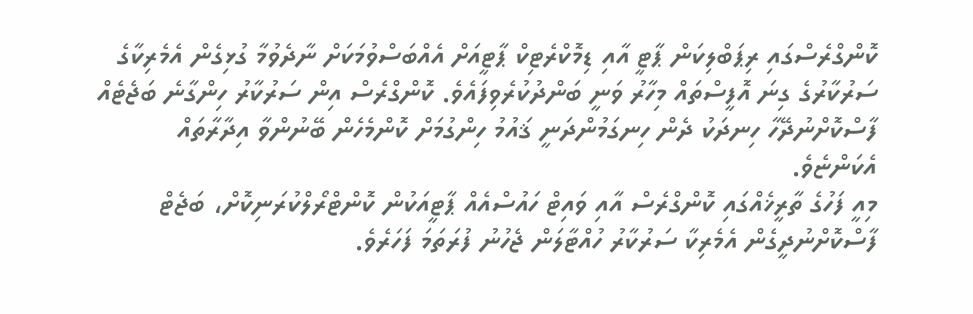ކޮންގްރެސްގައި ރިޕަބްލިކަން ޕާޓީ އާއި ޑިމޮކްރެޓިކް ޕާޓީއަށް އެއްބަސްވުމަކަށް ނާދެވުމާ ގުޅިގެން އެމެރިކާގެ ސަރުކާރުގެ ގިނަ އޮފީސްތައް މިހާރު ވަނީ ބަންދުކުރެވިފައެވެ. ކޮންގްރެސް އިން ސަރުކާރު ހިންގާނެ ބަޖެޓެއް ފާސްކޮށްނުދޭހާ ހިނދަކު ދެން ހިނގަމުންދަނީ ޤައުމު ހިންގުމަށް ކޮންމެހެން ބޭނުންވާ އިދާރާތައް އެކަންޏެވެ.
މިއީ ފަހުގެ ތާރީޚެއްގައި ކޮންގްރެސް އާއި ވައިޓް ހައުސްއެއް ޕާޓީއަކުން ކޮންޓްރޯލްކުރަނިކޮށް، ބަޖެޓް ފާސްކޮށްނުދީގެން އެމެރިކާ ސަރުކާރު ހުއްޓާލަން ޖެހުނު ފުރަތަމަ ފަހަރެވެ.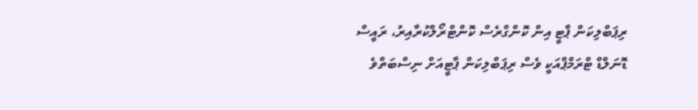ރިޕަބްލިކަން ޕާޓީ އިން ކޮންގްރެސް ކޮންޓްރޯލްކުރާއިރު، ރައީސް ޑޮނަލްޑް ޓްރަމްޕްއަކީ ވެސް ރިޕަބްލިކަން ޕާޓީއަށް ނިސްބަތްވެ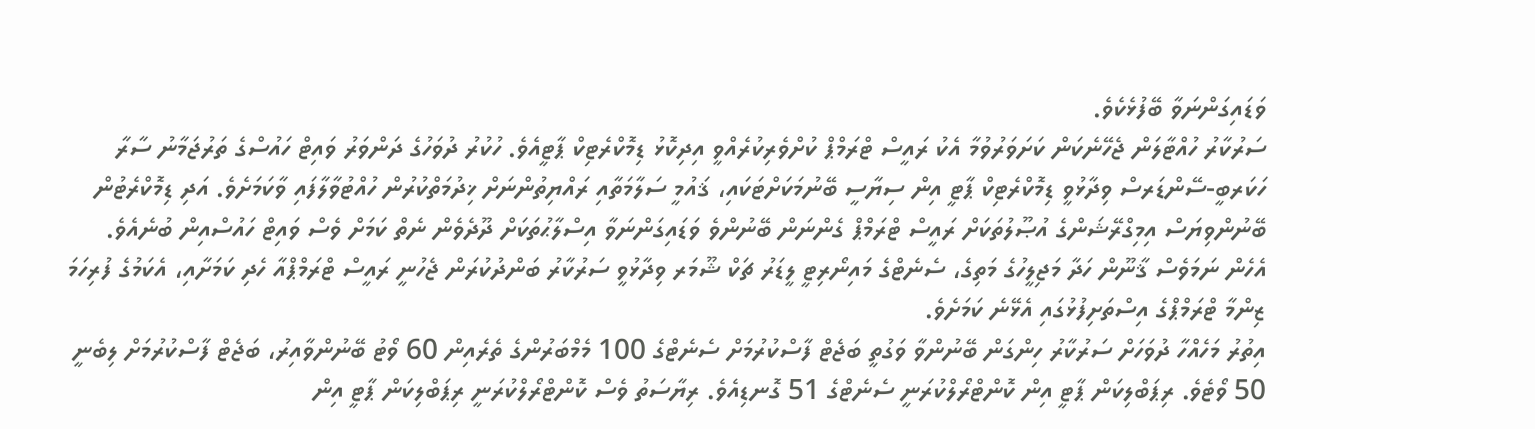ވަޑައިގަންނަވާ ބޭފުޅެކެވެ.
ސަރުކާރު ހުއްޓާލަން ޖެހޭނެކަން ކަށަވަރުވުމާ އެކު ރައީސް ޓްރަމްޕް ކުށްވެރިކުރެއްވީ އިދިކޮޅު ޑިމޮކްރެޓިކް ޕާޓީއެވެ. ހުކުރު ދުވަހުގެ ދަންވަރު ވައިޓް ހައުސްގެ ތަރުޖަމާނު ސާރާ ހަކަރބީ-ސޭންޑަރސް ވިދާޅުވީ ޑިމޮކްރެޓިކް ޕާޓީ އިން ސިޔާސީ ބޭނުމަކަށްޓަކައި، ޤައުމީ ސަލާމަތާއި ރައްޔިތުންނަށް ޚިދުމަތްކުރުން ހުއްޓުވާލާފައި ވާކަމަށެވެ. އަދި ޑިމޮކްރެޓުން ބޭނުންވިޔަސް އިމިގްރޭޝަންގެ އުޞޫލުތަކަށް ރައީސް ޓްރަމްޕް ގެންނަން ބޭނުންވެ ވަޑައިގަންނަވާ އިސްލާޙުތަކަށް ދޫދެވެން ނެތް ކަމަށް ވެސް ވައިޓް ހައުސްއިން ބުނެއެވެ.
އެހެން ނަމަވެސް ޤާނޫން ހަދާ މަޖިލީހުގެ މަތިގެ، ސެނެޓްގެ މައިނޯރިޓީ ލީޑަރު ޗަކް ޝޫމަރ ވިދާޅުވީ ސަރުކާރު ބަންދުކުރަން ޖެހުނީ ރައީސް ޓްރަމްޕްއާ ހެދި ކަމަށާއި، އެކަމުގެ ފުރިހަމަ ޒިންމާ ޓްރަމްޕްގެ އިސްތަށިފުޅުގައި އެޅޭނެ ކަމަށެވެ.
އިތުރު މަހެއްހާ ދުވަހަށް ސަރުކާރު ހިންގަން ބޭނުންވާ ވަގުތީ ބަޖެޓް ފާސްކުރުމަށް ސެނެޓްގެ 100 މެމްބަރުންގެ ތެރެއިން 60 ވޯޓު ބޭނުންވާއިރު، ބަޖެޓް ފާސްކުރުމަށް ލިބެނީ 50 ވޯޓެވެ. ރިޕަބްލިކަން ޕާޓީ އިން ކޮންޓްރޯލްކުރަނީ ސެނެޓްގެ 51 ގޮނޑިއެވެ. ރިޔާސަތު ވެސް ކޮންޓްރޯލްކުރަނީ ރިޕަބްލިކަން ޕާޓީ އިން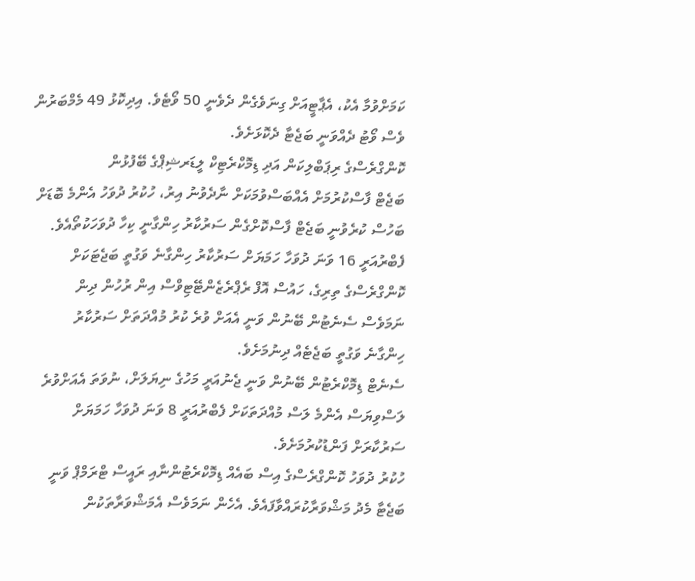ކަމަށްވުމާ އެކު، އެޕާޓީއަށް ގިނަވެގެން ދެވެނީ 50 ވޯޓެވެ. އިދިކޮޅު 49 މެމްބަރުން ވެސް ވޯޓު ދެއްވަނީ ބަޖެޓާ ދެކޮޅަށެވެ.
ކޮންގްރެސްގެ ރިޕަބްލިކަން އަދި ޑިމޮކްރެޓިކް ލީޑަރޝިޕްގެ ބޭފުޅުން
ބަޖެޓް ފާސްކުރުމަށް އެއްބަސްވުމަކަށް ނާދެވުނު އިރު، ހުކުރު ދުވަހު އެންމެ ބޮޑަށް ބަހުސް ކުރެވުނީ ބަޖެޓް ފާސްކޮށްގެން ސަރުކާރު ހިންގާނީ ކިހާ ދުވަހަކުތޯއެވެ. ފެބްރުއަރީ 16 ވަނަ ދުވަހާ ހަމަޔަށް ސަރުކާރު ހިންގާނެ ވަގުތީ ބަޖެޓަކަށް ކޮންގްރެސްގެ ތިރިގެ، ހައުސް އޮފް ރެޕްރެޒެންޓޭޓިވްސް އިން ރުހުން ދިން ނަމަވެސް ސެނެޓުން ބޭނުން ވަނީ އެއަށް ވުރެ ކުރު މުއްދަތަށް ސަރުކާރު ހިންގާނެ ވަގުތީ ބަޖެޓެއް ދިނުމަށެވެ.
ސެނެޓް ޑިމޮކްރެޓުން ބޭނުން ވަނީ ޖެނުއަރީ މަހުގެ ނިޔަލަށް، ނުވަތަ އެއަށްވުރެ ލަސްވިޔަސް އެންމެ ލަސް މުއްދަތަކަށް ފެބްރުއަރީ 8 ވަނަ ދުވަހާ ހަމަޔަށް ސަރުކާރަށް ފަންޑުކުރުމަށެވެ.
ހުކުރު ދުވަހު ކޮންގްރެސްގެ އިސް ބައެއް ޑިމޮކްރެޓުންނާއި ރައީސް ޓްރަމްޕް ވަނީ ބަޖެޓާ މެދު މަޝްވަރާކުރައްވާފައެވެ. އެހެން ނަމަވެސް އެމަޝްވަރާތަކުން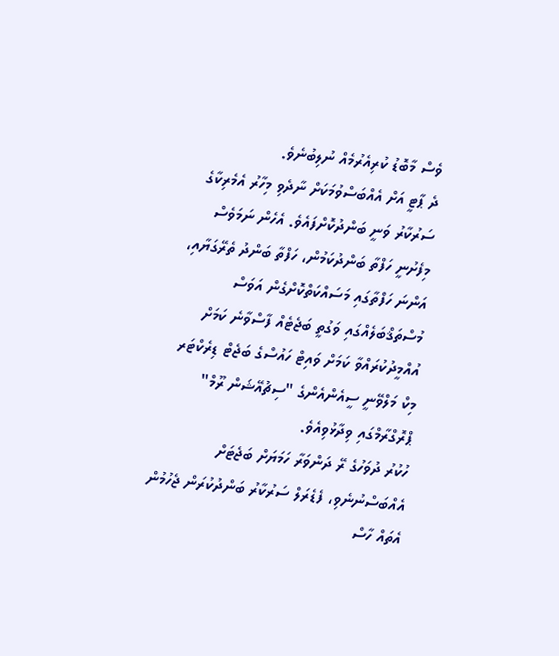ވެސް މާބޮޑު ކުރިއެރުމެއް ނުލިބުނެވެ.
ދެ ޕާޓީ އަށް އެއްބަސްވުމަކަށް ނާދެވި މިހާރު އެމެރިކާގެ ސަރުކާރު ވަނީ ބަންދުކޮށްފައެވެ. އެހެން ނަމަވެސް މިފެށުނީ ހަފްތާ ބަންދުކަމުން، ހަފްތާ ބަންދު ތެރޭގަޔާއި، އަންނަ ހަފްތާގައި މަސައްކަތްކޮށްގެން އަވަސް މުސްތަޤްބަލެއްގައި ވަގުތީ ބަޖެޓެއް ފާސްވާނެ ކަމަށް އުއްމީދުކުރައްވާ ކަމަށް ވައިޓް ހައުސްގެ ބަޖެޓް ޑިރެކްޓަރ މިކް މަލްވޭނީ ސީއެންއެންގެ "ސިޗުއޭޝަން ރޫމް" ޕްރޮގްރާމްގައި ވިދާޅުވިއެވެ.
ހުކުރު ދުވަހުގެ ރޭ ދަންވަރާ ހަމަޔަށް ބަޖެޓަށް އެއްބަސްނުނެވި، ފެޑެރަލް ސަރުކާރު ބަންދުކުރަން ޖެހުމުން އެތައް ހާސް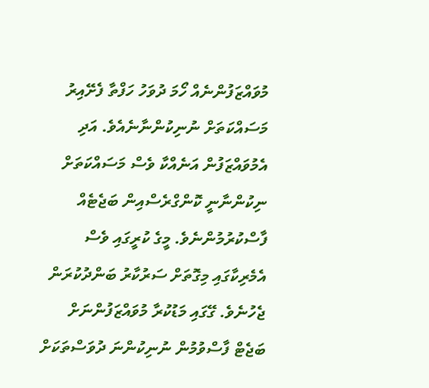މުވައްޒަފުންނެއް ހޯމަ ދުވަހު ހަފްތާ ފެށޭއިރު މަސައްކަތަށް ނުނިކުންނާނެއެވެ. އަދި އެމުވައްޒަފުން އަނެއްކާ ވެސް މަސައްކަތަށް ނިކުންނާނީ ކޮންގްރެސްއިން ބަޖެޓެއް ފާސްކުރުމުންނެވެ. މީގެ ކުރީގައި ވެސް އެމެރިކާގައި މިގޮތަށް ސަރުކާރު ބަންދުކުރަން ޖެހުނެވެ. ގޭގައި މަޑުކުރާ މުވައްޒަފުންނަށް ބަޖެޓް ފާސްވުމުން ނުނިކުންނަ ދުވަސްތަކަށް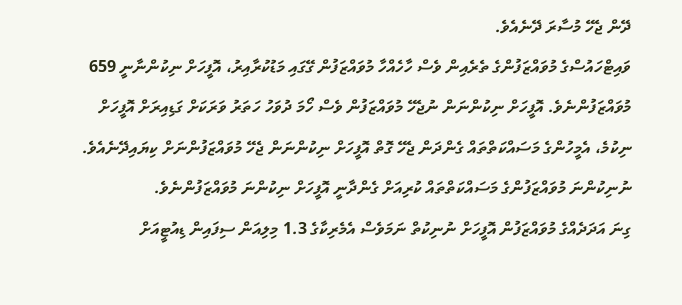ދޭން ޖެހޭ މުސާރަ ދޭނެއެވެ.
ވައިޓްހައުސްގެ މުވައްޒަފުންގެ ތެރެއިން ވެސް ހާހެއްހާ މުވައްޒަފުން ގޭގައި މަޑުކުރާއިރު، އޮފީހަށް ނިކުންނާނީ 659 މުވައްޒަފުންނެވެ. އޮފީހަށް ނިކުންނަން ނުޖެހޭ މުވައްޒަފުން ވެސް ހޯމަ ދުވަހު ހަތަރު ވަރަކަށް ގަޑިއިރަށް އޮފީހަށް ނިކުމެ، އެމީހުންގެ މަސައްކަތްތައް ގެންދަން ޖެހޭ ގޮތް އޮފީހަށް ނިކުންނަން ޖެހޭ މުވައްޒަފުންނަށް ކިޔައިދޭނެއެވެ. ނުނިކުންނަ މުވައްޒަފުންގެ މަސައްކަތްތައް ކުރިއަށް ގެންދާނީ އޮފީހަށް ނިކުންނަ މުވައްޒަފުންނެވެ.
ގިނަ އަދަދެއްގެ މުވައްޒަފުން އޮފީހަށް ނުނިކުތް ނަމަވެސް އެމެރިކާގެ 1.3 މިލިއަން ސިފައިން ޑިއުޓީއަށް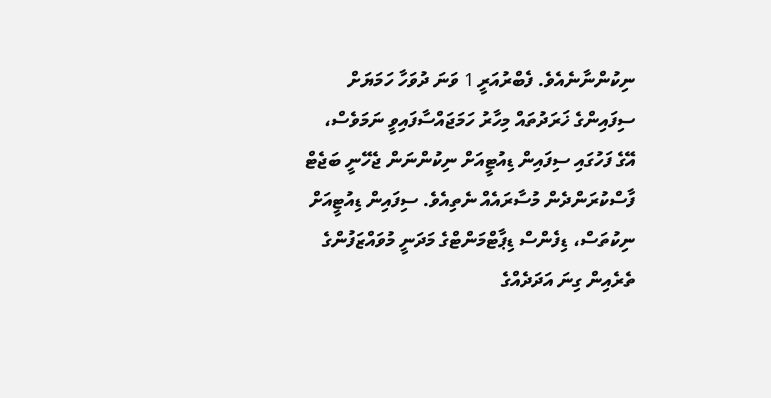ނިކުންނާނެއެވެ. ފެބްރުއަރީ 1 ވަނަ ދުވަހާ ހަމަޔަށް ސިފައިންގެ ޚަރަދުތައް މިހާރު ހަމަޖައްސާފައިވީ ނަމަވެސް، އޭގެ ފަހުގައި ސިފައިން ޑިއުޓީއަށް ނިކުންނަން ޖެހޭނީ ބަޖެޓް ފާސްކުރަންދެން މުސާރައެއް ނެތިއެވެ. ސިފައިން ޑިއުޓީއަށް ނިކުތަސް، ޑިފެންސް ޑިޕާޓްމަންޓްގެ މަދަނީ މުވައްޒަފުންގެ ތެރެއިން ގިނަ އަދަދެއްގެ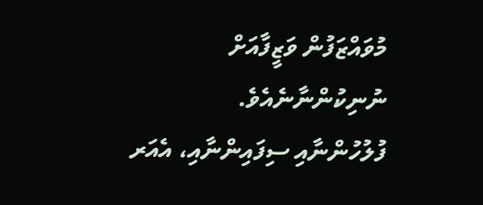މުވައްޒަފުން ވަޒީފާއަށް ނުނިކުންނާނެއެވެ.
ފުލުހުންނާއި ސިފައިންނާއި، އެއަރ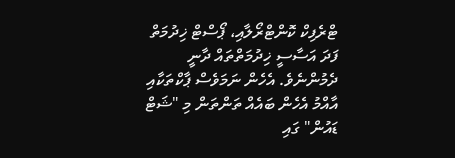ޓްރެފިކް ކޮންޓްރޯލާއި، ޕޯސްޓް ޚިދުމަތް ފަދަ އަސާސީ ޚިދުމަތްތައް ދާނީ ދެމުންނެވެ. އެހެން ނަމަވެސް ޕާކްތަކާއި އާއްމު އެހެން ބައެއް ތަންތަން މި "ޝަޓް ޑައުން" ގައި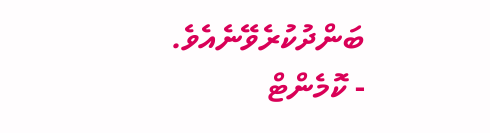ބަންދުކުރެވޭނެއެވެ.
- ކޮމެންޓް